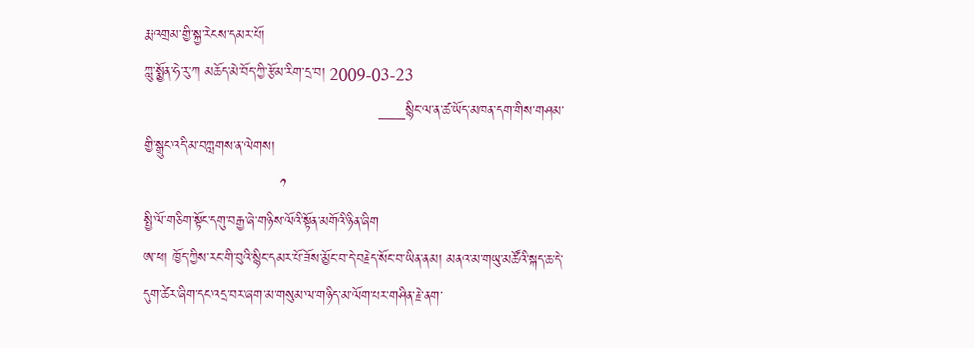རྨ་འགྲམ་གྱི་སྐྱ་རེངས་དམར་པོ།
ཀླུ་སྨྱོན་ཧེ་རུ་ཀ མཆོད་མེ་བོད་ཀྱི་རྩོམ་རིག་དྲ་བ། 2009-03-23
                                                  ___སྙིང་ལ་ན་ཚ་ཡོད་མཁན་དག་གིས་གཤམ་གྱི་སྒྲུང་འདི་མ་བཀླགས་ན་ལེགས།
                             ༡
སྤྱི་ལོ་གཅིག་སྟོང་དགུ་བརྒྱ་ཞེ་གཉིས་ལོའི་སྟོན་མགོའི་ཉིན་ཞིག
ཨ་ཕ། ཁྱོད་ཀྱིས་རང་གི་བུའི་སྙིང་དམར་པོ་ཟོས་མྱོང་བ་དེ་བརྗེད་སོང་བ་ཡིན་ནམ། མནའ་མ་གཡུ་མཚོའི་སྐད་ཆ་དེ་དུག་ཚེར་ཞིག་དང་འདྲ་བར་ཞག་མ་གསུམ་ལ་གཉིད་མ་ལོག་པར་གཤིན་རྗེ་ནག་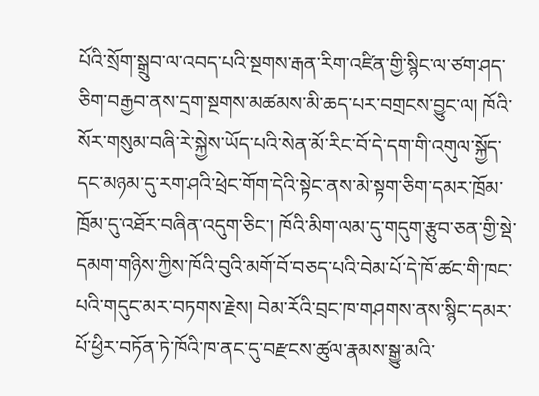པོའི་སྲོག་སྒྲུབ་ལ་འབད་པའི་སྔགས་རྒན་རིག་འཛིན་གྱི་སྙིང་ལ་ཙག་ཤད་ཅིག་བརྒྱབ་ནས་དྲག་སྔགས་མཚམས་མི་ཆད་པར་བགྲངས་བྱུང་ལ། ཁོའི་སོར་གསུམ་བཞི་རེ་སྐྱེས་ཡོད་པའི་སེན་མོ་རིང་བོ་དེ་དག་གི་འགུལ་སྐྱོད་དང་མཉམ་དུ་རག་ཤའི་ཕྲེང་གོག་དེའི་སྟེང་ནས་མེ་སྟག་ཅིག་དམར་ཁྲོམ་ཁྲོམ་དུ་འཐོར་བཞིན་འདུག་ཅིང་། ཁོའི་མིག་ལམ་དུ་གདུག་རྩུབ་ཅན་གྱི་སྡེ་དམག་གཉིས་ཀྱིས་ཁོའི་བུའི་མགོ་བོ་བཅད་པའི་བེམ་པོ་དེ་ཁོ་ཚང་གི་ཁང་པའི་གདུང་མར་བཏགས་རྗེས། བེམ་རོའི་བྲང་ཁ་གཤགས་ནས་སྙིང་དམར་པོ་ཕྱིར་བཏོན་ཏེ་ཁོའི་ཁ་ནང་དུ་བརྫངས་ཚུལ་རྣམས་སྒྱུ་མའི་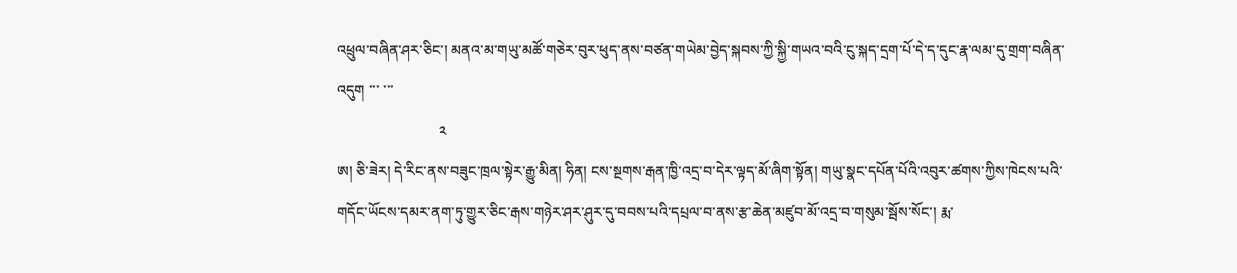འཕྲུལ་བཞིན་ཤར་ཅིང་། མནའ་མ་གཡུ་མཚོ་གཅེར་བུར་ཕུད་ནས་བཙན་གཡེམ་བྱེད་སྐབས་ཀྱི་སྐྱི་གཡའ་བའི་ངུ་སྐད་དྲག་པོ་དེ་ད་དུང་རྣ་ལམ་དུ་གྲག་བཞིན་འདུག ་་་ ་་་
                            ༢
ཨ། ཅི་ཟེར། དེ་རིང་ནས་བཟུང་ཁྲལ་སྟེར་རྒྱུ་མིན། ཧིན། ངས་སྔགས་རྒན་ཁྱི་འདྲ་བ་དེར་ལྟད་མོ་ཞིག་སྟོན། གཡུ་སྣང་དཔོན་པོའི་འབུར་ཚགས་ཀྱིས་ཁེངས་པའི་གདོང་ཡོངས་དམར་ནག་ཏུ་གྱུར་ཅིང་རྒས་གཉེར་ཤར་ཤུར་དུ་བབས་པའི་དཔྲལ་བ་ནས་རྩ་ཆེན་མཛུབ་མོ་འདྲ་བ་གསུམ་སྦོས་སོང་། རྨ་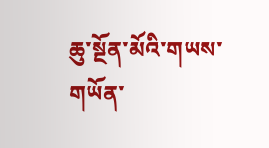ཆུ་སྔོན་མོའི་གཡས་གཡོན་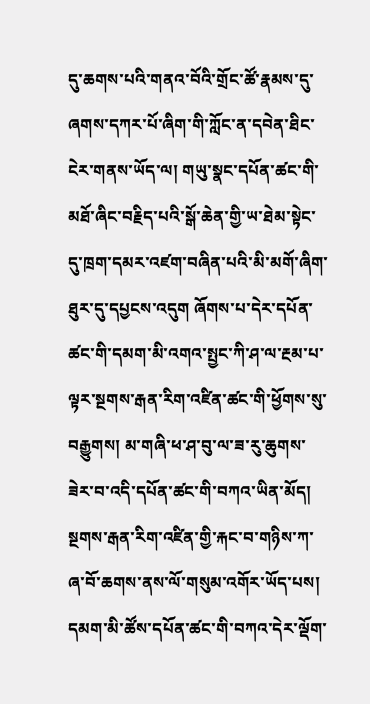དུ་ཆགས་པའི་གནའ་བོའི་གྲོང་ཚོ་རྣམས་དུ་ཞགས་དཀར་པོ་ཞིག་གི་ཀློང་ན་དབེན་ཐིང་ངེར་གནས་ཡོད་ལ། གཡུ་སྣང་དཔོན་ཚང་གི་མཐོ་ཞིང་བརྗིད་པའི་སྒོ་ཆེན་གྱི་ཡ་ཐེམ་སྟེང་དུ་ཁྲག་དམར་འཛག་བཞིན་པའི་མི་མགོ་ཞིག་ཐུར་དུ་དཔྱངས་འདུག ཞོགས་པ་དེར་དཔོན་ཚང་གི་དམག་མི་འགའ་སྤྱང་ཀི་ཤ་ལ་རྔམ་པ་ལྟར་སྔགས་རྒན་རིག་འཛིན་ཚང་གི་ཕྱོགས་སུ་བརྒྱུགས། མ་གཞི་ཕ་ཤ་བུ་ལ་ཟ་རུ་ཆུགས་ཟེར་བ་འདི་དཔོན་ཚང་གི་བཀའ་ཡིན་མོད། སྔགས་རྒན་རིག་འཛིན་གྱི་རྐང་བ་གཉིས་ཀ་ཞ་བོ་ཆགས་ནས་ལོ་གསུམ་འགོར་ཡོད་པས། དམག་མི་ཚོས་དཔོན་ཚང་གི་བཀའ་དེར་ལྡོག་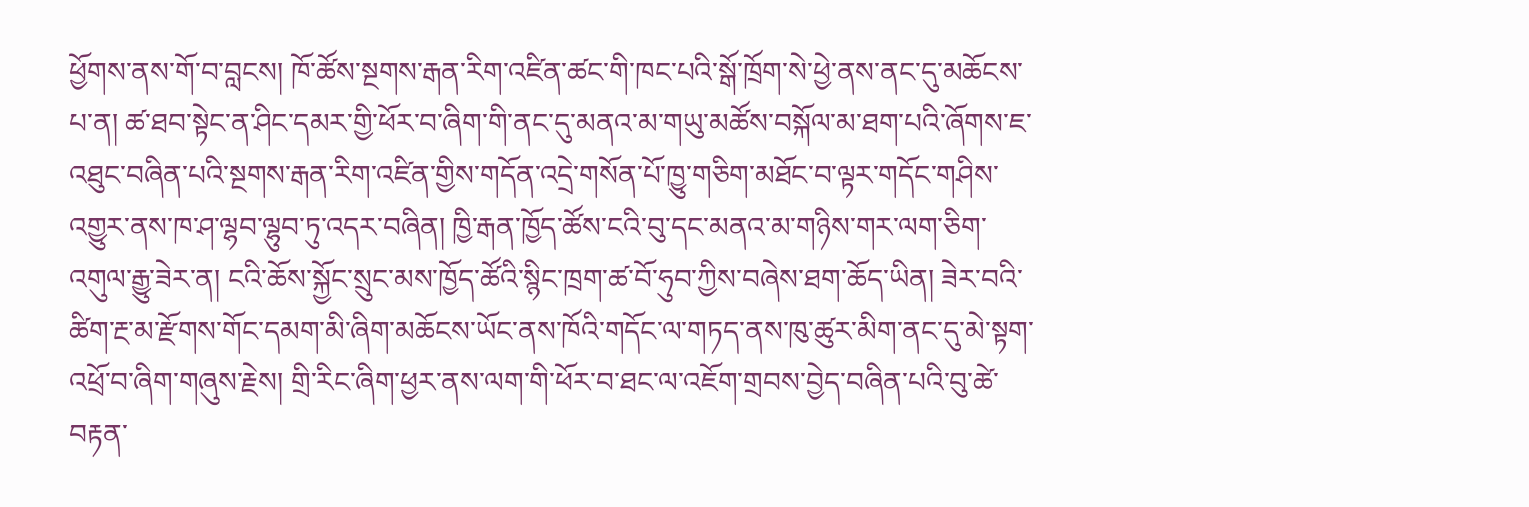ཕྱོགས་ནས་གོ་བ་བླངས། ཁོ་ཚོས་སྔགས་རྒན་རིག་འཛིན་ཚང་གི་ཁང་པའི་སྒོ་ཁྲོག་སེ་ཕྱེ་ནས་ནང་དུ་མཆོངས་པ་ན། ཚ་ཐབ་སྟེང་ན་ཤིང་དམར་གྱི་ཕོར་བ་ཞིག་གི་ནང་དུ་མནའ་མ་གཡུ་མཚོས་བསྐོལ་མ་ཐག་པའི་ཞོགས་ཇ་འཐུང་བཞིན་པའི་སྔགས་རྒན་རིག་འཛིན་གྱིས་གདོན་འདྲེ་གསོན་པོ་ཁྱུ་གཅིག་མཐོང་བ་ལྟར་གདོང་གཤིས་འགྱུར་ནས་ཁ་ཤ་ལྷབ་ལྷུབ་ཏུ་འདར་བཞིན། ཁྱི་རྒན་ཁྱོད་ཚོས་ངའི་བུ་དང་མནའ་མ་གཉིས་གར་ལག་ཅིག་འགུལ་རྒྱུ་ཟེར་ན། ངའི་ཆོས་སྐྱོང་སྲུང་མས་ཁྱོད་ཚོའི་སྙིང་ཁྲག་ཚ་བོ་ཧུབ་ཀྱིས་བཞེས་ཐག་ཆོད་ཡིན། ཟེར་བའི་ཚིག་རྔ་མ་རྫོགས་གོང་དམག་མི་ཞིག་མཆོངས་ཡོང་ནས་ཁོའི་གདོང་ལ་གཏད་ནས་ཁུ་ཚུར་མིག་ནང་དུ་མེ་སྟག་འཕྲོ་བ་ཞིག་གཞུས་རྗེས། གྲི་རིང་ཞིག་ཕྱར་ནས་ལག་གི་ཕོར་བ་ཐང་ལ་འཇོག་གྲབས་བྱེད་བཞིན་པའི་བུ་ཚེ་བརྟན་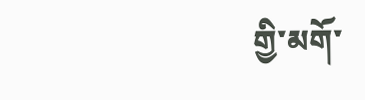གྱི་མགོ་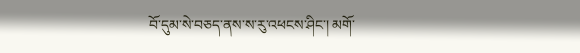བོ་དུམ་སེ་བཅད་ནས་ས་རུ་འཕངས་ཤིང་། མགོ་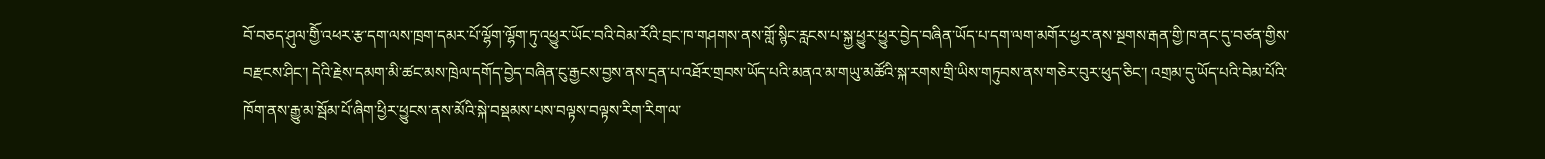བོ་བཅད་ཤུལ་གྱིོ་འཕར་རྩ་དག་ལས་ཁྲག་དམར་པོ་ལྷོག་ལྷོག་ཏུ་འཕྱུར་ཡོང་བའི་བེམ་རོའི་བྲང་ཁ་གཤགས་ནས་གློ་སྙིང་རླངས་པ་སྐྱ་ཕྱུར་ཕྱུར་བྱེད་བཞིན་ཡོད་པ་དག་ལག་མགོར་ཕྱར་ནས་སྔགས་རྒན་གྱི་ཁ་ནང་དུ་བཙན་གྱིས་བརྫངས་ཤིང་། དེའི་རྗེས་དམག་མི་ཚང་མས་ཁྲེལ་དགོད་བྱེད་བཞིན་ངུ་རྒྱངས་བྱས་ནས་དྲན་པ་འཐོར་གྲབས་ཡོད་པའི་མནའ་མ་གཡུ་མཚོའི་སྐ་རགས་གྲི་ཡིས་གཏུབས་ནས་གཅེར་བུར་ཕུད་ཅིང་། འགྲམ་དུ་ཡོད་པའི་བེམ་པོའི་ཁོག་ནས་རྒྱུ་མ་སྦོམ་པོ་ཞིག་ཕྱིར་ཕྱུངས་ནས་མོའི་སྐེ་བསྡམས་པས་བལྟས་བལྟས་རིག་རིག་ལ་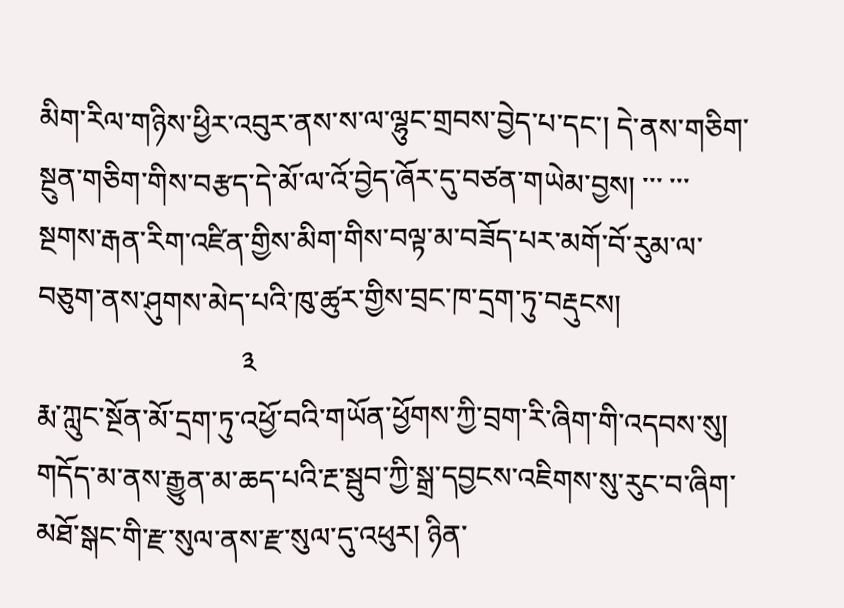མིག་རིལ་གཉིས་ཕྱིར་འབུར་ནས་ས་ལ་ལྷུང་གྲབས་བྱེད་པ་དང་། དེ་ནས་གཅིག་སྔུན་གཅིག་གིས་བརྩད་དེ་མོ་ལ་འོ་བྱེད་ཞོར་དུ་བཙན་གཡེམ་བྱས། ་་་ ་་་ སྔགས་རྒན་རིག་འཛིན་གྱིས་མིག་གིས་བལྟ་མ་བཟོད་པར་མགོ་བོ་རུམ་ལ་བཅུག་ནས་ཤུགས་མེད་པའི་ཁུ་ཚུར་གྱིས་བྲང་ཁ་དྲག་ཏུ་བརྡུངས།
                            ༣
རྨ་ཀླུང་སྔོན་མོ་དྲག་ཏུ་འཕྱོ་བའི་གཡོན་ཕྱོགས་ཀྱི་བྲག་རི་ཞིག་གི་འདབས་སུ། གདོད་མ་ནས་རྒྱུན་མ་ཆད་པའི་རྔ་སྦུབ་ཀྱི་སྒྲ་དབྱངས་འཇིགས་སུ་རུང་བ་ཞིག་མཐོ་སྒང་གི་རྫ་སུལ་ནས་རྫ་སུལ་དུ་འཕུར། ཉིན་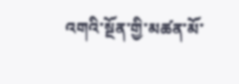འགའི་སྔོན་གྱི་མཚན་མོ་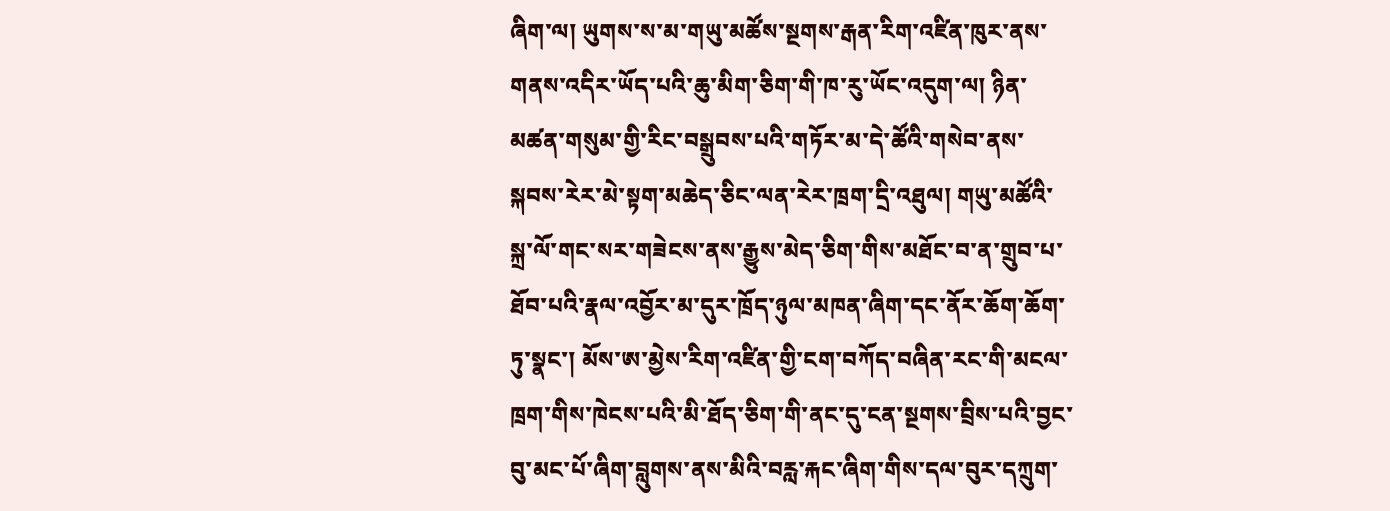ཞིག་ལ། ཡུགས་ས་མ་གཡུ་མཚོས་སྔགས་རྒན་རིག་འཛིན་ཁུར་ནས་གནས་འདིར་ཡོད་པའི་ཆུ་མིག་ཅིག་གི་ཁ་རུ་ཡོང་འདུག་ལ། ཉིན་མཚན་གསུམ་གྱི་རིང་བསྒྲུབས་པའི་གཏོར་མ་དེ་ཚོའི་གསེབ་ནས་སྐབས་རེར་མེ་སྟག་མཆེད་ཅིང་ལན་རེར་ཁྲག་དྲི་འཐུལ། གཡུ་མཚོའི་སྐྲ་ལོ་གང་སར་གཟེངས་ནས་རྒྱུས་མེད་ཅིག་གིས་མཐོང་བ་ན་གྲུབ་པ་ཐོབ་པའི་རྣལ་འབྱོར་མ་དུར་ཁྲོད་ཉུལ་མཁན་ཞིག་དང་ནོར་ཆོག་ཆོག་ཏུ་སྣང་། མོས་ཨ་མྱེས་རིག་འཛིན་གྱི་ངག་བཀོད་བཞིན་རང་གི་མངལ་ཁྲག་གིས་ཁེངས་པའི་མི་ཐོད་ཅིག་གི་ནང་དུ་ངན་སྔགས་བྲིས་པའི་བྱང་བུ་མང་པོ་ཞིག་བླུགས་ནས་མིའི་བརླ་རྐང་ཞིག་གིས་དལ་བུར་དཀྲུག་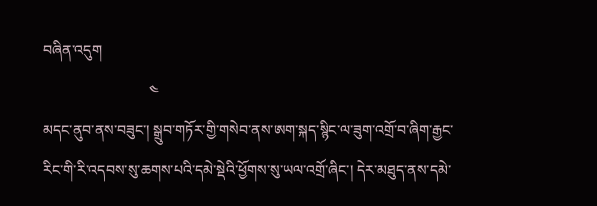བཞིན་འདུག
                             ༤
མདང་ནུབ་ནས་བཟུང་། སྒྲུབ་གཏོར་གྱི་གསེབ་ནས་ཨག་སྐད་སྙིང་ལ་ཟུག་འགྲོ་བ་ཞིག་རྒྱང་རིང་གི་རི་འདབས་སུ་ཆགས་པའི་དམེ་སྡེའི་ཕྱོགས་སུ་ཡལ་འགྲོ་ཞིང་། དེར་མཐུད་ནས་དམེ་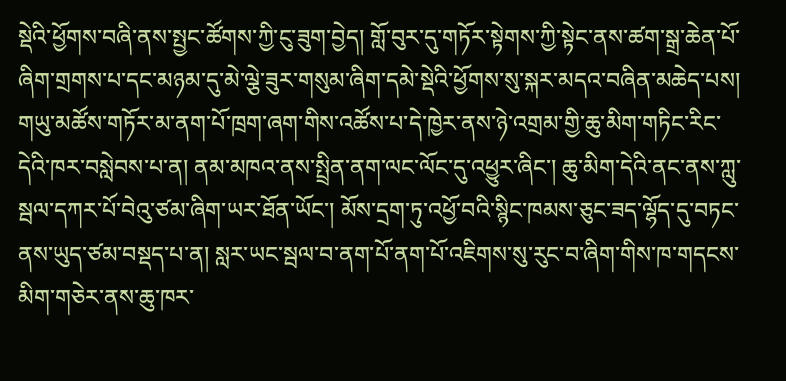སྡེའི་ཕྱོགས་བཞི་ནས་སྤྱང་ཚོགས་ཀྱི་ངུ་ཟུག་བྱེད། གློ་བུར་དུ་གཏོར་སྟེགས་ཀྱི་སྟེང་ནས་ཚག་སྒྲ་ཆེན་པོ་ཞིག་གྲགས་པ་དང་མཉམ་དུ་མེ་ལྕེ་ཟུར་གསུམ་ཞིག་དམེ་སྡེའི་ཕྱོགས་སུ་སྐར་མདའ་བཞིན་མཆེད་པས། གཡུ་མཚོས་གཏོར་མ་ནག་པོ་ཁྲག་ཞག་གིས་འཚོས་པ་དེ་ཁྱེར་ནས་ཉེ་འགྲམ་གྱི་ཆུ་མིག་གཏིང་རིང་དེའི་ཁར་བསླེབས་པ་ན། ནམ་མཁའ་ནས་སྤྲིན་ནག་ལང་ལོང་དུ་འཕྱུར་ཞིང་། ཆུ་མིག་དེའི་ནང་ནས་ཀླུ་སྦལ་དཀར་པོ་བེའུ་ཙམ་ཞིག་ཡར་ཐོན་ཡོང་། མོས་དྲག་ཏུ་འཕྱོ་བའི་སྙིང་ཁམས་ཅུང་ཟད་ལྷོད་དུ་བཏང་ནས་ཡུད་ཙམ་བསྡད་པ་ན། སླར་ཡང་སྦལ་བ་ནག་པོ་ནག་པོ་འཇིགས་སུ་རུང་བ་ཞིག་གིས་ཁ་གདངས་མིག་གཅེར་ནས་ཆུ་ཁར་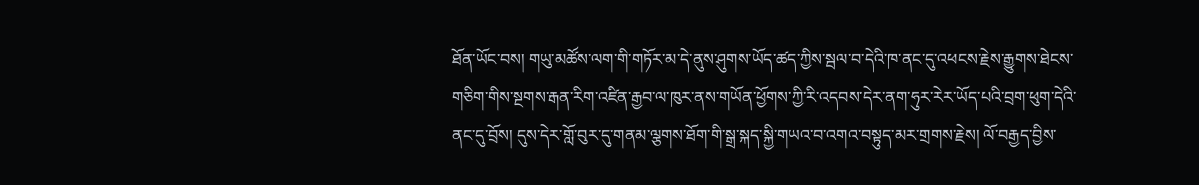ཐོན་ཡོང་བས། གཡུ་མཚོས་ལག་གི་གཏོར་མ་དེ་ནུས་ཤུགས་ཡོད་ཚད་ཀྱིས་སྦལ་བ་དེའི་ཁ་ནང་དུ་འཕངས་རྗེས་རྒྱུགས་ཐེངས་གཅིག་གིས་སྔགས་རྒན་རིག་འཛིན་རྒྱབ་ལ་ཁུར་ནས་གཡོན་ཕྱོགས་ཀྱི་རི་འདབས་དེར་ནག་ཧུར་རེར་ཡོད་པའི་བྲག་ཕུག་དེའི་ནང་དུ་བྲོས། དུས་དེར་གློ་བུར་དུ་གནམ་ལྕགས་ཐོག་གི་སྒྲ་སྐད་སྐྱི་གཡའ་བ་འགའ་བསྟུད་མར་གྲགས་རྗེས། ལོ་བརྒྱད་བྱིས་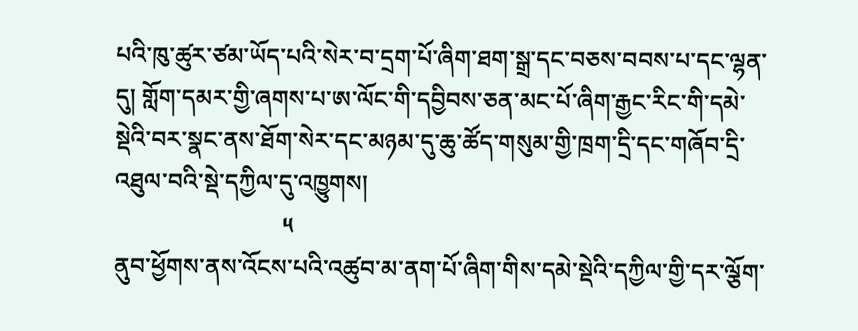པའི་ཁུ་ཚུར་ཙམ་ཡོད་པའི་སེར་བ་དྲག་པོ་ཞིག་ཐག་སྒྲ་དང་བཅས་བབས་པ་དང་ལྷན་དུ། གློག་དམར་གྱི་ཞགས་པ་ཨ་ལོང་གི་དབྱིབས་ཅན་མང་པོ་ཞིག་རྒྱང་རིང་གི་དམེ་སྡེའི་བར་སྣང་ནས་ཐོག་སེར་དང་མཉམ་དུ་ཆུ་ཚོད་གསུམ་གྱི་ཁྲག་དྲི་དང་གཞོབ་དྲི་འཐུལ་བའི་སྡེ་དཀྱིལ་དུ་འཁྱུགས།
                            ༥
ནུབ་ཕྱོགས་ནས་འོངས་པའི་འཚུབ་མ་ནག་པོ་ཞིག་གིས་དམེ་སྡེའི་དཀྱིལ་གྱི་དར་ལྕོག་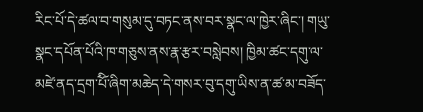རིང་པོ་དེ་ཚལ་བ་གསུམ་དུ་བཏང་ནས་བར་སྣང་ལ་ཁྱེར་ཞིང་། གཡུ་སྣང་དཔོན་པོའི་ཁ་གཅུས་ནས་རྣ་རྩར་བསླེབས། ཁྱིམ་ཚང་དགུ་ལ་མཛེ་ནད་དྲག་པོི་ཞིག་མཆེད་དེ་གསར་བུ་དགུ་ཡིས་ན་ཚ་མ་བཟོད་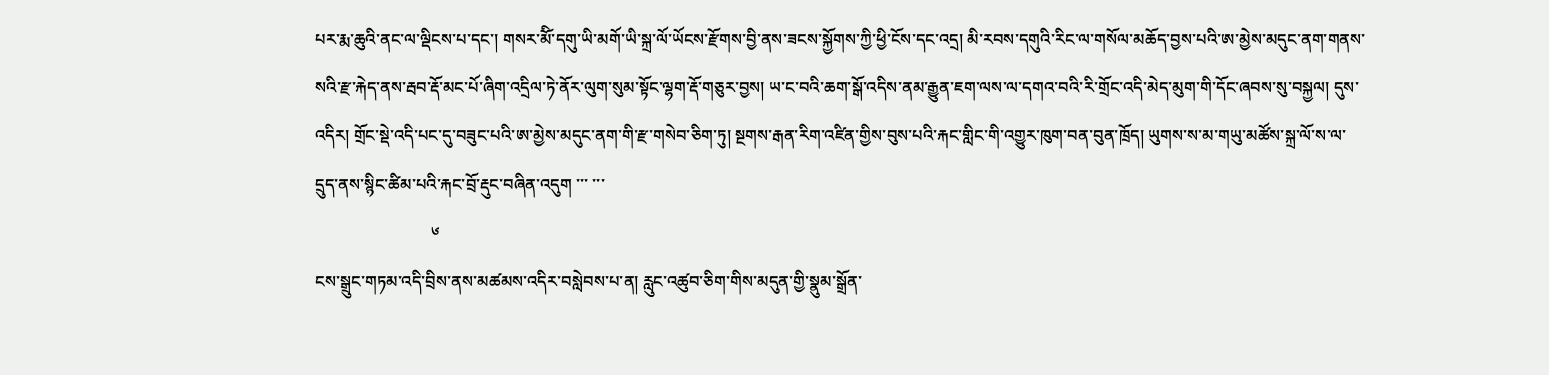པར་རྨ་ཆུའི་ནང་ལ་ལྡིངས་པ་དང་། གསར་མོི་དགུ་ཡི་མགོ་ཡི་སྐྲ་ལོ་ཡོངས་རྫོགས་བྱི་ནས་ཟངས་སྐྱོགས་ཀྱི་ཕྱི་ངོས་དང་འདྲ། མི་རབས་དགུའི་རིང་ལ་གསོལ་མཆོད་བྱས་པའི་ཨ་མྱེས་མདུང་ནག་གནས་སའི་རྫ་རྐེད་ནས་རྦབ་རྡོ་མང་པོ་ཞིག་འདྲིལ་ཏེ་ནོར་ལུག་སུམ་སྟོང་ལྷག་རྡོ་གཅུར་བྱས། ཡ་ང་བའི་ཆག་སྒོ་འདིས་ནམ་རྒྱུན་ཇག་ལས་ལ་དགའ་བའི་རི་གྲོང་འདི་མེད་མུག་གི་དོང་ཞབས་སུ་བསྐྱལ། དུས་འདིར། གྲོང་སྡེ་འདི་པང་དུ་བཟུང་པའི་ཨ་མྱེས་མདུང་ནག་གི་རྫ་གསེབ་ཅིག་ཏུ། སྔགས་རྒན་རིག་འཛིན་གྱིས་བུས་པའི་རྐང་གླིང་གི་འགྱུར་ཁུག་བན་བུན་ཁྲོད། ཡུགས་ས་མ་གཡུ་མཚོས་སྐྲ་ལོ་ས་ལ་དྲུད་ནས་སྙིང་ཚིམ་པའི་རྐང་བྲོ་རྡུང་བཞིན་འདུག ་་་ ་་་
                            ༦
ངས་སྒྲུང་གཏམ་འདི་བྲིས་ནས་མཚམས་འདིར་བསླེབས་པ་ན། རླུང་འཚུབ་ཅིག་གིས་མདུན་གྱི་སྣུམ་སྒྲོན་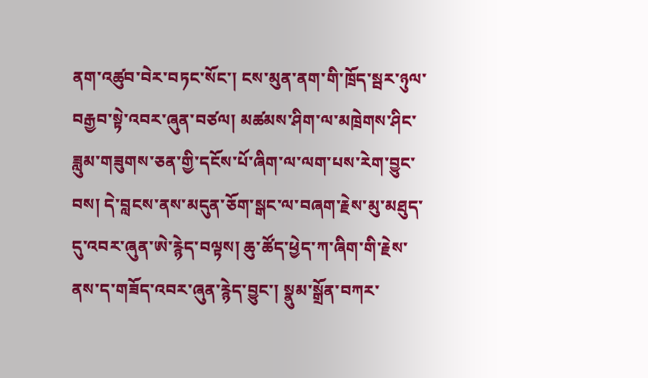ནག་འཚུབ་བེར་བཏང་སོང་། ངས་མུན་ནག་གི་ཁྲོད་སྦར་ཉུལ་བརྒྱབ་སྟེ་འབར་ཞུན་བཙལ། མཚམས་ཤིག་ལ་མཁྲེགས་ཤིང་ཟླུམ་གཟུགས་ཅན་གྱི་དངོས་པོ་ཞིག་ལ་ལག་པས་རེག་བྱུང་བས། དེ་བླངས་ནས་མདུན་ཅོག་སྒང་ལ་བཞག་རྗེས་མུ་མཐུད་དུ་འབར་ཞུན་ཨེ་རྙེད་བལྟས། ཆུ་ཚོད་ཕྱེད་ཀ་ཞིག་གི་རྗེས་ནས་ད་གཟོད་འབར་ཞུན་རྙེད་བྱུང་། སྣུམ་སྒྲོན་བཀར་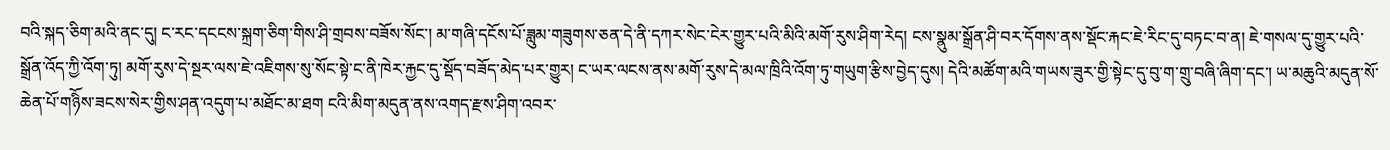བའི་སྐད་ཅིག་མའི་ནང་དུ། ང་རང་དངངས་སྐྲག་ཅིག་གིས་ཤི་གྲབས་བཟོས་སོང་། མ་གཞི་དངོས་པོ་ཟླུམ་གཟུགས་ཅན་དེ་ནི་དཀར་སེང་ངེར་གྱུར་པའི་མིའི་མགོ་རུས་ཤིག་རེད། ངས་སྣུམ་སྒྲོན་ཤི་བར་དོགས་ནས་སྡོང་རྐང་ཇེ་རིང་དུ་བཏང་བ་ན། ཇེ་གསལ་དུ་གྱུར་པའི་སྒྲོན་འོད་ཀྱི་འོག་ཏུ། མགོ་རུས་དེ་སྔར་ལས་ཇེ་འཇིགས་སུ་སོང་སྟེ་ང་ནི་ཁེར་རྐྱང་དུ་སྡོད་བཟོད་མེད་པར་གྱུར། ང་ཡར་ལངས་ནས་མགོ་རུས་དེ་མལ་ཁྲིའི་འོག་ཏུ་གཡུག་རྩིས་བྱེད་དུས། དེའི་མཚོག་མའི་གཡས་ཟུར་གྱི་སྟེང་དུ་བུ་ག་གྲུ་བཞི་ཞིག་དང་། ཡ་མཆུའི་མདུན་སོ་ཆེན་པོ་གཉིོས་ཟངས་སེར་གྱིས་ཤན་འདུག་པ་མཐོང་མ་ཐག ངའི་མིག་མདུན་ནས་འགད་རྫས་ཤིག་འབར་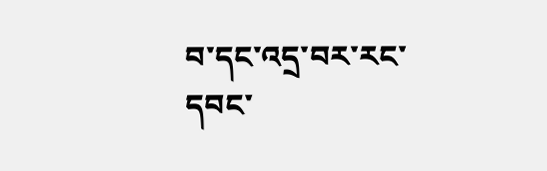བ་དང་འདྲ་བར་རང་དབང་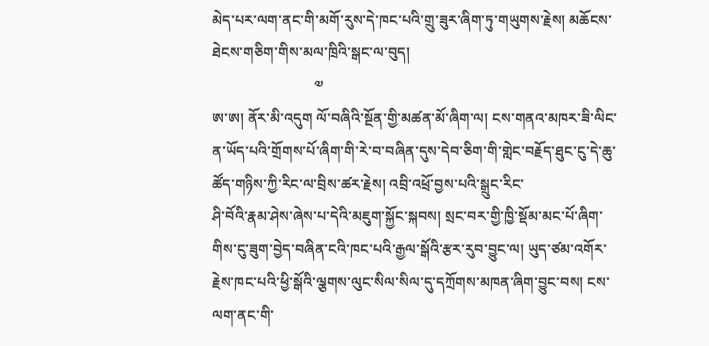མེད་པར་ལག་ནང་གི་མགོ་རུས་དེ་ཁང་པའི་གྲུ་ཟུར་ཞིག་ཏུ་གཡུགས་རྗེས། མཆོངས་ཐེངས་གཅིག་གིས་མལ་ཁྲིའི་སྒང་ལ་བུད།
                            ༧
ཨ་ཨ། ནོར་མི་འདུག ལོ་བཞིའི་སྔོན་གྱི་མཚན་མོ་ཞིག་ལ། ངས་གནའ་མཁར་ཟི་ལིང་ན་ཡོད་པའི་གྲོགས་པོ་ཞིག་གི་རེ་བ་བཞིན་དུས་དེབ་ཅིག་གི་གླེང་བརྗོད་ཐུང་ངུ་དེ་ཆུ་ཚོད་གཉིས་ཀྱི་རིང་ལ་བྲིས་ཚར་རྗེས། འབྲི་འཕྲོ་བྱས་པའི་སྒྲུང་རིང་
ཤི་བོའི་རྣམ་ཤེས་ཞེས་པ་དེའི་མཇུག་སྐྱོང་སྐབས། སྲང་བར་གྱི་ཁྱི་སྡོམ་མང་པོ་ཞིག་གིས་ངུ་ཟུག་བྱེད་བཞིན་ངའི་ཁང་པའི་རྒྱལ་སྒོའི་རྩར་རུབ་བྱུང་ལ། ཡུད་ཙམ་འགོར་རྗེས་ཁང་པའི་ཕྱི་སྒོའི་ལྕགས་ལུང་སིལ་སིལ་དུ་དཀྲོགས་མཁན་ཞིག་བྱུང་བས། ངས་ལག་ནང་གི་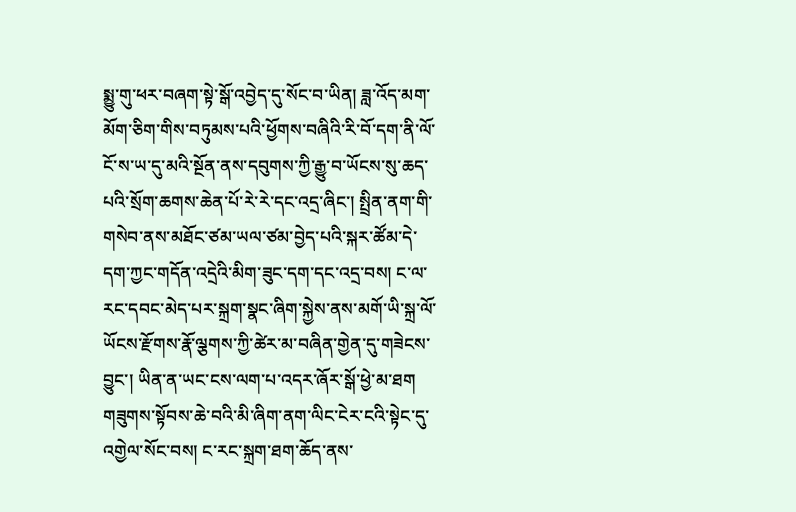སྨྱུ་གུ་ཕར་བཞག་སྟེ་སྒོ་འབྱེད་དུ་སོང་བ་ཡིན། ཟླ་འོད་མག་མོག་ཅིག་གིས་བཏུམས་པའི་ཕྱོགས་བཞིའི་རི་བོ་དག་ནི་ལོ་ངོ་ས་ཡ་དུ་མའི་སྔོན་ནས་དབུགས་ཀྱི་རྒྱུ་བ་ཡོངས་སུ་ཆད་པའི་སྲོག་ཆགས་ཆེན་པོ་རེ་རེ་དང་འདྲ་ཞིང་། སྤྲིན་ནག་གི་གསེབ་ནས་མཐོང་ཙམ་ཡལ་ཙམ་བྱེད་པའི་སྐར་ཚོམ་དེ་དག་ཀྱང་གདོན་འདྲེའི་མིག་ཟུང་དག་དང་འདྲ་བས། ང་ལ་རང་དབང་མེད་པར་སྐྲག་སྣང་ཞིག་སྐྱེས་ནས་མགོ་ཡི་སྐྲ་ལོ་ཡོངས་རྫོགས་རྣོ་ལྕགས་ཀྱི་ཚེར་མ་བཞིན་གྱེན་དུ་གཟེངས་བྱུང་། ཡིན་ན་ཡང་ངས་ལག་པ་འདར་ཞོར་སྒོ་ཕྱེ་མ་ཐག གཟུགས་སྟོབས་ཆེ་བའི་མི་ཞིག་ནག་ལིང་ངེར་ངའི་སྟེང་དུ་འགྱེལ་སོང་བས། ང་རང་སྐྲག་ཐག་ཆོད་ནས་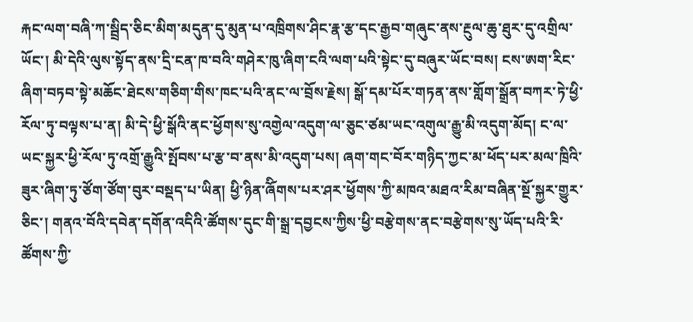རྐང་ལག་བཞི་ཀ་སྦྲིད་ཅིང་མིག་མདུན་དུ་མུན་པ་འཁྲིགས་ཤིང་རྣ་རྩ་དང་རྒྱབ་གཞུང་ནས་རྔུལ་ཆུ་ཐུར་དུ་འགྲིལ་ཡོང་། མི་དེའི་ལུས་སྟོད་ནས་དྲི་ངན་ཁ་བའི་གཤེར་ཁུ་ཞིག་ངའི་ལག་པའི་སྟེང་དུ་བཞུར་ཡོང་བས། ངས་ཨག་རིང་ཞིག་བཏབ་སྟེ་མཆོང་ཐེངས་གཅིག་གིས་ཁང་པའི་ནང་ལ་བྲོས་རྗེས། སྒོ་དམ་པོར་གཏན་ནས་གློག་སྒྲོན་བཀར་ཏེ་ཕྱི་རོལ་ཏུ་བལྟས་པ་ན། མི་དེ་ཕྱི་སྒོའི་ནང་ཕྱོགས་སུ་འགྱེལ་འདུག་ལ་ཅུང་ཙམ་ཡང་འགུལ་རྒྱུ་མི་འདུག་མོད། ང་ལ་ཡང་སྐྱར་ཕྱི་རོལ་ཏུ་འགྲོ་རྒྱུའི་སྤོབས་པ་རྩ་བ་ནས་མི་འདུག་པས། ཞག་གང་བོར་གཉིད་ཀྱང་མ་ཕོད་པར་མལ་ཁྲིའི་ཟུར་ཞིག་ཏུ་ཙོག་ཙོག་བུར་བསྡད་པ་ཡིན། ཕྱི་ཉིན་ཞོིགས་པར་ཤར་ཕྱོགས་ཀྱི་མཁའ་མཐའ་རིམ་བཞིན་སྔོ་སྐྱར་གྱུར་ཅིང་། གནའ་བོའི་དབེན་དགོན་འདིའི་ཚོགས་དུང་གི་སྒྲ་དབྱངས་ཀྱིས་ཕྱི་བརྩེགས་ནང་བརྩེགས་སུ་ཡོད་པའི་རི་ཚོགས་ཀྱི་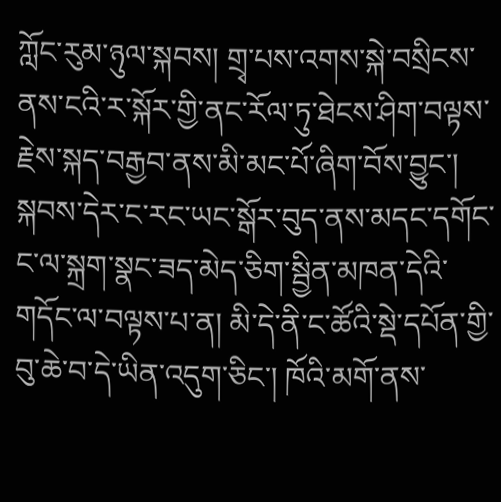ཀློང་རུམ་ཉུལ་སྐབས། གྲྭ་པས་འགས་སྐེ་བསྲིངས་ནས་ངའི་ར་སྐོར་གྱི་ནང་རོལ་ཏུ་ཐེངས་ཤིག་བལྟས་རྗེས་སྐད་བརྒྱབ་ནས་མི་མང་པོ་ཞིག་བོས་བྱུང་། སྐབས་དེར་ང་རང་ཡང་སྒོར་བུད་ནས་མདང་དགོང་ང་ལ་སྐྲག་སྣང་ཟད་མེད་ཅིག་སྦྱིན་མཁན་དེའི་གདོང་ལ་བལྟས་པ་ན། མི་དེ་ནི་ང་ཚོའི་སྡེ་དཔོན་གྱི་བུ་ཆེ་བ་དེ་ཡིན་འདུག་ཅིང་། ཁོའི་མགོ་ནས་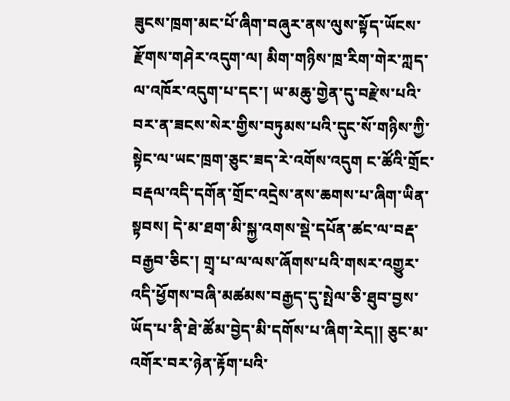ཟུངས་ཁྲག་མང་པོ་ཞིག་བཞུར་ནས་ལུས་སྟོད་ཡོངས་རྫོགས་གཤེར་འདུག་ལ། མིག་གཉིས་ཁྲ་རིག་གེར་ཀླད་ལ་འཁོར་འདུག་པ་དང་། ཡ་མཆུ་གྱེན་དུ་བརྫེས་པའི་བར་ན་ཟངས་སེར་གྱིས་བཏུམས་པའི་དུང་སོ་གཉིས་ཀྱི་སྟེང་ལ་ཡང་ཁྲག་ཅུང་ཟད་རེ་འགོས་འདུག ང་ཚོའི་གྲོང་བརྡལ་འདི་དགོན་གྲོང་འདྲེས་ནས་ཆགས་པ་ཞིག་ཡིན་སྟབས། དེ་མ་ཐག་མི་སྐྱ་འགས་སྡེ་དཔོན་ཚང་ལ་བརྡ་བརྒྱབ་ཅིང་། གྲྭ་པ་ལ་ལས་ཞོགས་པའི་གསར་འགྱུར་འདི་ཕྱོགས་བཞི་མཚམས་བརྒྱད་དུ་སྤེལ་ཅི་ཐུབ་བྱས་ཡོད་པ་ནི་ཐེ་ཚོམ་བྱེད་མི་དགོས་པ་ཞིག་རེད།། ཅུང་མ་འགོར་བར་ཉེན་རྟོག་པའི་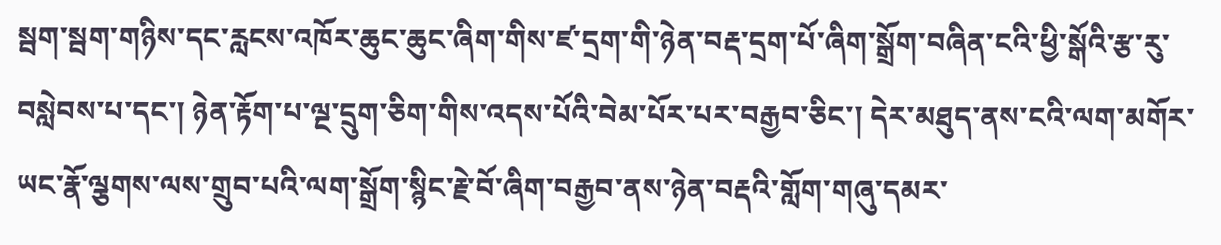སྦག་སྦག་གཉིས་དང་རླངས་འཁོར་ཆུང་ཆུང་ཞིག་གིས་ཛ་དྲག་གི་ཉེན་བརྡ་དྲག་པོ་ཞིག་སྒྲོག་བཞིན་ངའི་ཕྱི་སྒོའི་རྩ་རུ་བསླེབས་པ་དང་། ཉེན་རྟོག་པ་ལྔ་དྲུག་ཅིག་གིས་འདས་པོའི་བེམ་པོར་པར་བརྒྱབ་ཅིང་། དེར་མཐུད་ནས་ངའི་ལག་མགོར་ཡང་རྣོ་ལྕགས་ལས་གྲུབ་པའི་ལག་སྒྲོག་སྙིང་རྗེ་བོ་ཞིག་བརྒྱབ་ནས་ཉེན་བརྡའི་གློག་གཞུ་དམར་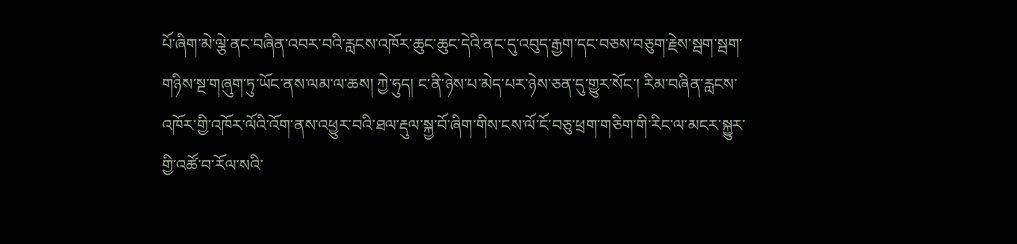པོ་ཞིག་མེ་ལྕེ་ནང་བཞིན་འབར་བའི་རླངས་འཁོར་ཆུང་ཆུང་དེའི་ནང་དུ་འབུད་རྒྱག་དང་བཅས་བཅུག་རྗེས་སྦག་སྦག་གཉིས་སྔ་གཞུག་ཏུ་ཡོང་ནས་ལམ་ལ་ཆས། ཀྱེ་ཧུད། ང་ནི་ཉེས་པ་མེད་པར་ཉེས་ཅན་དུ་གྱུར་སོང་། རིམ་བཞིན་རླངས་འཁོར་གྱི་འཁོར་ལོའི་འོག་ནས་འཕྱུར་བའི་ཐལ་རྡུལ་སྐྱ་བོ་ཞིག་གིས་ངས་ལོ་ངོ་བཅུ་ཕྲག་གཅིག་གི་རིང་ལ་མངར་སྐྱུར་གྱི་འཚོ་བ་རོལ་སའི་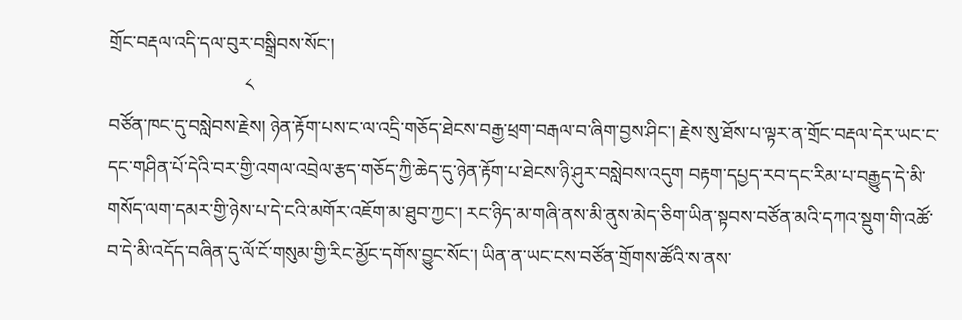གྲོང་བརྡལ་འདི་དལ་བུར་བསྒྲིབས་སོང་།
                             ༨
བཙོན་ཁང་དུ་བསླེབས་རྗེས། ཉེན་རྟོག་པས་ང་ལ་འདྲི་གཅོད་ཐེངས་བརྒྱ་ཕྲག་བརྒལ་བ་ཞིག་བྱས་ཤིང་། རྗེས་སུ་ཐོས་པ་ལྟར་ན་གྲོང་བརྡལ་དེར་ཡང་ང་དང་གཤིན་པོ་དེའི་བར་གྱི་འགལ་འབྲེལ་རྩད་གཅོད་ཀྱི་ཆེད་དུ་ཉེན་རྟོག་པ་ཐེངས་ཉི་ཤུར་བསླེབས་འདུག བརྟག་དཔྱད་རབ་དང་རིམ་པ་བརྒྱུད་དེ་མི་གསོད་ལག་དམར་གྱི་ཉེས་པ་དེ་ངའི་མགོར་འཇོག་མ་ཐུབ་ཀྱང་། རང་ཉིད་མ་གཞི་ནས་མི་ནུས་མེད་ཅིག་ཡིན་སྟབས་བཙོན་མའི་དཀའ་སྡུག་གི་འཚོ་བ་དེ་མི་འདོད་བཞིན་དུ་ལོ་ངོ་གསུམ་གྱི་རིང་མྱོང་དགོས་བྱུང་སོང་། ཡིན་ན་ཡང་ངས་བཙོན་གྲོགས་ཚོའི་ས་ནས་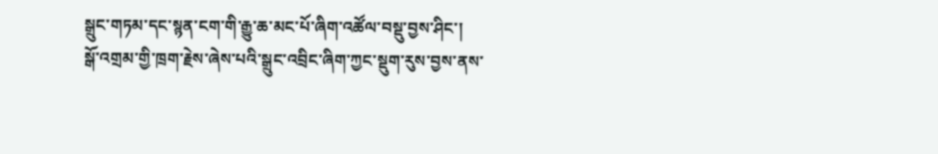སྒྲུང་གཏམ་དང་སྙན་ངག་གི་རྒྱུ་ཆ་མང་པོ་ཞིག་འཚོལ་བསྡུ་བྱས་ཤིང་།
སྒོ་འགྲམ་གྱི་ཁྲག་རྗེས་ཞེས་པའི་སྒྲུང་འབྲིང་ཞིག་ཀྱང་སྡུག་རུས་བྱས་ནས་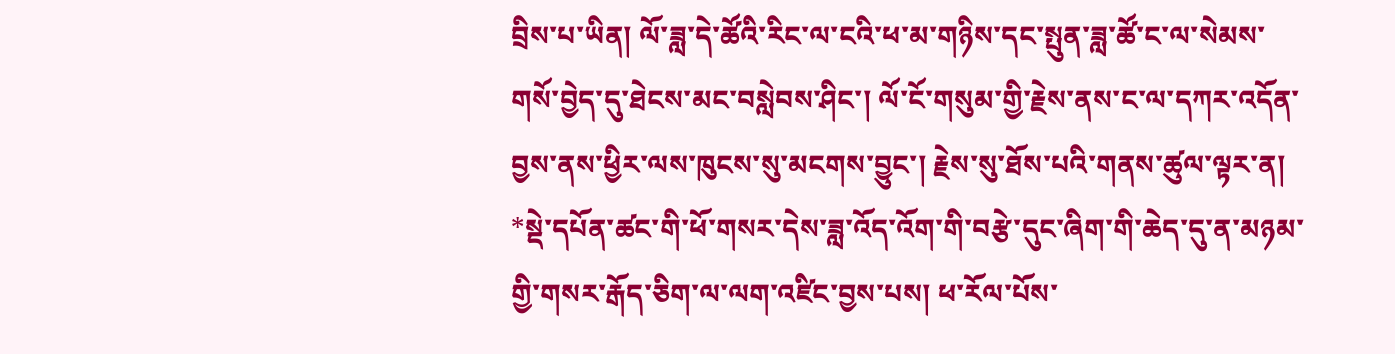བྲིས་པ་ཡིན། ལོ་ཟླ་དེ་ཚོའི་རིང་ལ་ངའི་ཕ་མ་གཉིས་དང་སྤུན་ཟླ་ཚོ་ང་ལ་སེམས་གསོ་བྱེད་དུ་ཐེངས་མང་བསླེབས་ཤིང་། ལོ་ངོ་གསུམ་གྱི་རྗེས་ནས་ང་ལ་དཀར་འདོན་བྱས་ནས་ཕྱིར་ལས་ཁུངས་སུ་མངགས་བྱུང་། རྗེས་སུ་ཐོས་པའི་གནས་ཚུལ་ལྟར་ན། *སྡེ་དཔོན་ཚང་གི་ཕོ་གསར་དེས་ཟླ་འོད་འོག་གི་བརྩེ་དུང་ཞིག་གི་ཆེད་དུ་ན་མཉམ་གྱི་གསར་རྒོད་ཅིག་ལ་ལག་འཛིང་བྱས་པས། ཕ་རོལ་པོས་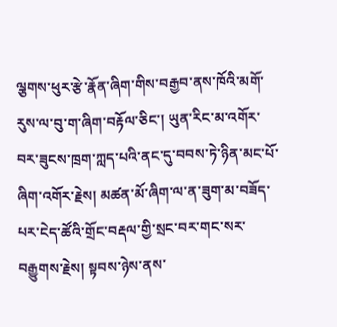ལྕགས་ཕུར་རྩེ་རྣོན་ཞིག་གིས་བརྒྱབ་ནས་ཁོའི་མགོ་རུས་ལ་བུ་ག་ཞིག་བརྟོལ་ཅིང་། ཡུན་རིང་མ་འགོར་བར་ཟུངས་ཁྲག་ཀླད་པའི་ནང་དུ་བབས་ཏེ་ཉིན་མང་པོ་ཞིག་འགོར་རྗེས། མཚན་མོ་ཞིག་ལ་ན་ཟུག་མ་བཟོད་པར་ངེད་ཚོའི་གྲོང་བརྡལ་གྱི་སྲང་བར་གང་སར་བརྒྱུགས་རྗེས། སྟབས་ཉེས་ནས་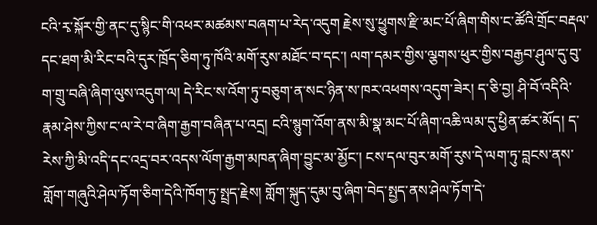ངའི་རྭ་སྐོར་གྱི་ནང་དུ་སྙིང་གི་འཕར་མཚམས་བཞག་པ་རེད་འདུག རྗེས་སུ་ཕྱུགས་རྫི་མང་པོ་ཞིག་གིས་ང་ཚོའི་གྲོང་བརྡལ་དང་ཐག་མི་རིང་བའི་དུར་ཁྲོད་ཅིག་ཏུ་ཁོའི་མགོ་རུས་མཐོང་བ་དང་། ལག་དམར་གྱིས་ལྕགས་ཕུར་གྱིས་བརྒྱབ་ཤུལ་དུ་བུ་ག་གྲུ་བཞི་ཞིག་ལུས་འདུག་ལ། དེ་རིང་ས་འོག་ཏུ་བཅུག་ན་སང་ཉིན་ས་ཁར་འཕགས་འདུག་ཟེར། ད་ཅི་བྱ། ཤི་བོ་འདིའི་རྣམ་ཤེས་ཀྱིས་ང་ལ་རེ་བ་ཞིག་རྒྱག་བཞིན་པ་འདྲ། ངའི་སྙུག་འོག་ནས་མི་སྣ་མང་པོ་ཞིག་འཆི་ལམ་དུ་ཕྱིན་ཚར་མོད། ད་རེས་ཀྱི་མི་འདི་དང་འདྲ་བར་འདས་ལོག་རྒྱག་མཁན་ཞིག་བྱུང་མ་མྱོང་། ངས་དལ་བུར་མགོ་རུས་དེ་ལག་ཏུ་བླངས་ནས་གློག་གཞུའི་ཤེལ་ཏོག་ཅིག་དེའི་ཁོག་ཏུ་སྤྲད་རྗེས། གློག་སྐུད་དུམ་བུ་ཞིག་བེད་སྤྱད་ནས་ཤེལ་ཏོག་དེ་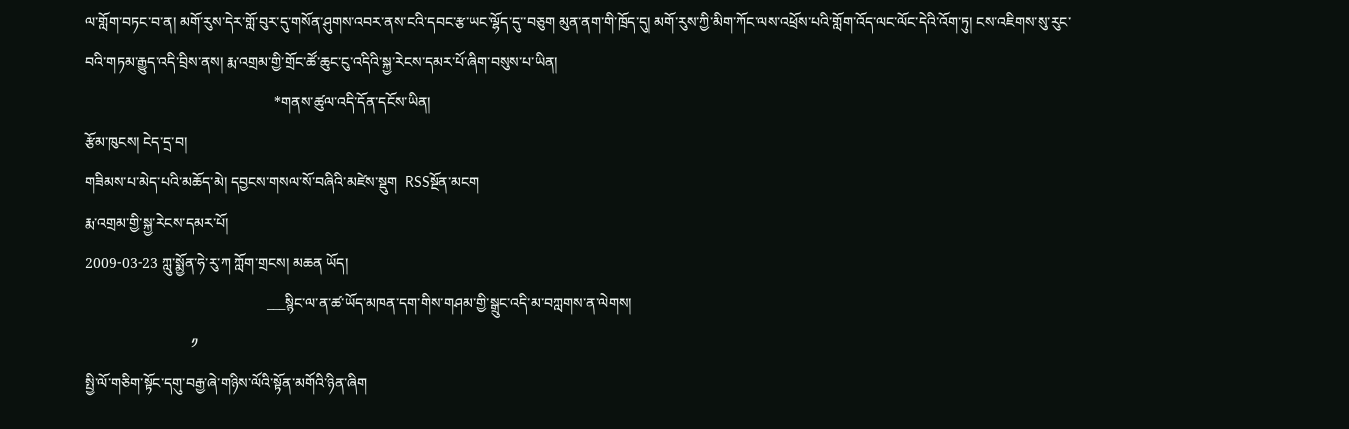ལ་གློག་བཏང་བ་ན། མགོ་རུས་དེར་གློ་བུར་དུ་གསོན་ཤུགས་འབར་ནས་ངའི་དབང་རྩ་ཡང་ལྷོད་དུ་་བཅུག མུན་ནག་གི་ཁྲོད་དུ། མགོ་རུས་ཀྱི་མིག་ཀོང་ལས་འཕྲོས་པའི་གློག་འོད་ལང་ལོང་དེའི་འོག་ཏུ། ངས་འཇིགས་སུ་རུང་བའི་གཏམ་རྒྱུད་འདི་བྲིས་ནས། རྨ་འགྲམ་གྱི་གྲོང་ཚོ་ཆུང་ངུ་འདིའི་སྐྱ་རེངས་དམར་པོ་ཞིག་བསུས་པ་ཡིན།
                                                    *གནས་ཚུལ་འདི་དོན་དངོས་ཡིན།
རྩོམ་ཁུངས། ངེད་དྲ་བ།
གཟིམས་པ་མེད་པའི་མཆོད་མེ། དབྱངས་གསལ་སོ་བཞིའི་མཛེས་སྡུག  RSSསྔོན་མངག
རྨ་འགྲམ་གྱི་སྐྱ་རེངས་དམར་པོ།
2009-03-23 ཀླུ་སྨྱོན་ཧེ་རུ་ཀ ཀློག་གྲངས། མཆན ཡོད།
                                                  ___སྙིང་ལ་ན་ཚ་ཡོད་མཁན་དག་གིས་གཤམ་གྱི་སྒྲུང་འདི་མ་བཀླགས་ན་ལེགས།
                             ༡
སྤྱི་ལོ་གཅིག་སྟོང་དགུ་བརྒྱ་ཞེ་གཉིས་ལོའི་སྟོན་མགོའི་ཉིན་ཞིག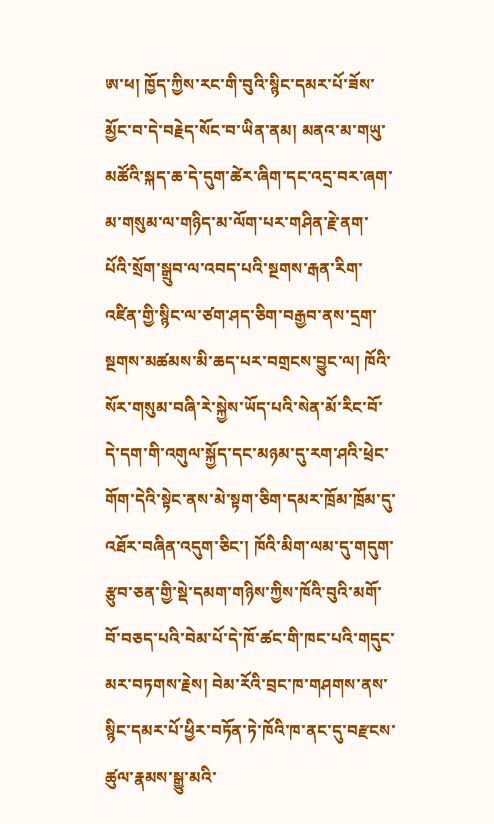ཨ་ཕ། ཁྱོད་ཀྱིས་རང་གི་བུའི་སྙིང་དམར་པོ་ཟོས་མྱོང་བ་དེ་བརྗེད་སོང་བ་ཡིན་ནམ། མནའ་མ་གཡུ་མཚོའི་སྐད་ཆ་དེ་དུག་ཚེར་ཞིག་དང་འདྲ་བར་ཞག་མ་གསུམ་ལ་གཉིད་མ་ལོག་པར་གཤིན་རྗེ་ནག་པོའི་སྲོག་སྒྲུབ་ལ་འབད་པའི་སྔགས་རྒན་རིག་འཛིན་གྱི་སྙིང་ལ་ཙག་ཤད་ཅིག་བརྒྱབ་ནས་དྲག་སྔགས་མཚམས་མི་ཆད་པར་བགྲངས་བྱུང་ལ། ཁོའི་སོར་གསུམ་བཞི་རེ་སྐྱེས་ཡོད་པའི་སེན་མོ་རིང་བོ་དེ་དག་གི་འགུལ་སྐྱོད་དང་མཉམ་དུ་རག་ཤའི་ཕྲེང་གོག་དེའི་སྟེང་ནས་མེ་སྟག་ཅིག་དམར་ཁྲོམ་ཁྲོམ་དུ་འཐོར་བཞིན་འདུག་ཅིང་། ཁོའི་མིག་ལམ་དུ་གདུག་རྩུབ་ཅན་གྱི་སྡེ་དམག་གཉིས་ཀྱིས་ཁོའི་བུའི་མགོ་བོ་བཅད་པའི་བེམ་པོ་དེ་ཁོ་ཚང་གི་ཁང་པའི་གདུང་མར་བཏགས་རྗེས། བེམ་རོའི་བྲང་ཁ་གཤགས་ནས་སྙིང་དམར་པོ་ཕྱིར་བཏོན་ཏེ་ཁོའི་ཁ་ནང་དུ་བརྫངས་ཚུལ་རྣམས་སྒྱུ་མའི་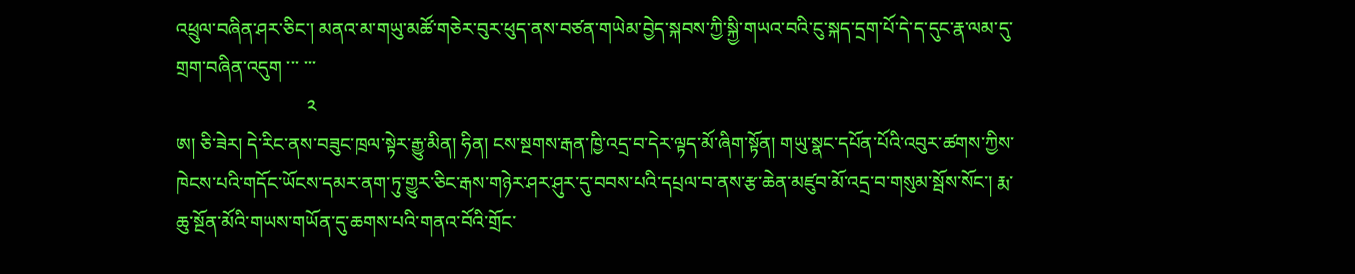འཕྲུལ་བཞིན་ཤར་ཅིང་། མནའ་མ་གཡུ་མཚོ་གཅེར་བུར་ཕུད་ནས་བཙན་གཡེམ་བྱེད་སྐབས་ཀྱི་སྐྱི་གཡའ་བའི་ངུ་སྐད་དྲག་པོ་དེ་ད་དུང་རྣ་ལམ་དུ་གྲག་བཞིན་འདུག ་་་ ་་་
                            ༢
ཨ། ཅི་ཟེར། དེ་རིང་ནས་བཟུང་ཁྲལ་སྟེར་རྒྱུ་མིན། ཧིན། ངས་སྔགས་རྒན་ཁྱི་འདྲ་བ་དེར་ལྟད་མོ་ཞིག་སྟོན། གཡུ་སྣང་དཔོན་པོའི་འབུར་ཚགས་ཀྱིས་ཁེངས་པའི་གདོང་ཡོངས་དམར་ནག་ཏུ་གྱུར་ཅིང་རྒས་གཉེར་ཤར་ཤུར་དུ་བབས་པའི་དཔྲལ་བ་ནས་རྩ་ཆེན་མཛུབ་མོ་འདྲ་བ་གསུམ་སྦོས་སོང་། རྨ་ཆུ་སྔོན་མོའི་གཡས་གཡོན་དུ་ཆགས་པའི་གནའ་བོའི་གྲོང་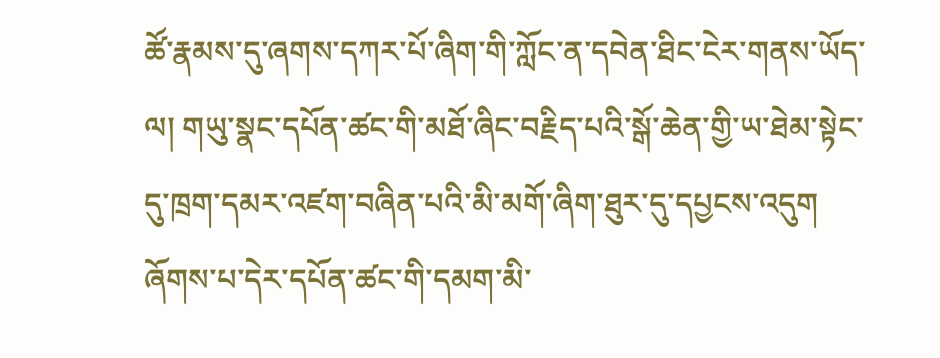ཚོ་རྣམས་དུ་ཞགས་དཀར་པོ་ཞིག་གི་ཀློང་ན་དབེན་ཐིང་ངེར་གནས་ཡོད་ལ། གཡུ་སྣང་དཔོན་ཚང་གི་མཐོ་ཞིང་བརྗིད་པའི་སྒོ་ཆེན་གྱི་ཡ་ཐེམ་སྟེང་དུ་ཁྲག་དམར་འཛག་བཞིན་པའི་མི་མགོ་ཞིག་ཐུར་དུ་དཔྱངས་འདུག ཞོགས་པ་དེར་དཔོན་ཚང་གི་དམག་མི་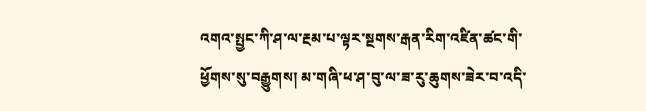འགའ་སྤྱང་ཀི་ཤ་ལ་རྔམ་པ་ལྟར་སྔགས་རྒན་རིག་འཛིན་ཚང་གི་ཕྱོགས་སུ་བརྒྱུགས། མ་གཞི་ཕ་ཤ་བུ་ལ་ཟ་རུ་ཆུགས་ཟེར་བ་འདི་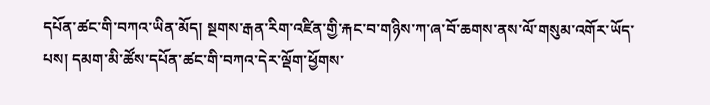དཔོན་ཚང་གི་བཀའ་ཡིན་མོད། སྔགས་རྒན་རིག་འཛིན་གྱི་རྐང་བ་གཉིས་ཀ་ཞ་བོ་ཆགས་ནས་ལོ་གསུམ་འགོར་ཡོད་པས། དམག་མི་ཚོས་དཔོན་ཚང་གི་བཀའ་དེར་ལྡོག་ཕྱོགས་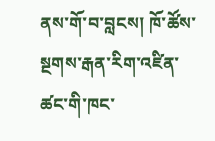ནས་གོ་བ་བླངས། ཁོ་ཚོས་སྔགས་རྒན་རིག་འཛིན་ཚང་གི་ཁང་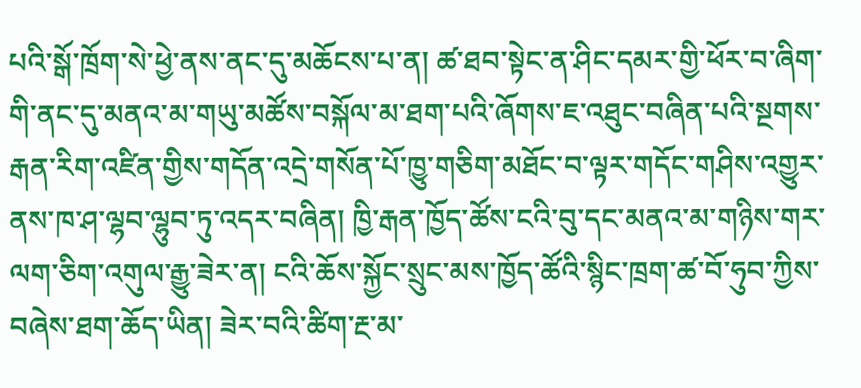པའི་སྒོ་ཁྲོག་སེ་ཕྱེ་ནས་ནང་དུ་མཆོངས་པ་ན། ཚ་ཐབ་སྟེང་ན་ཤིང་དམར་གྱི་ཕོར་བ་ཞིག་གི་ནང་དུ་མནའ་མ་གཡུ་མཚོས་བསྐོལ་མ་ཐག་པའི་ཞོགས་ཇ་འཐུང་བཞིན་པའི་སྔགས་རྒན་རིག་འཛིན་གྱིས་གདོན་འདྲེ་གསོན་པོ་ཁྱུ་གཅིག་མཐོང་བ་ལྟར་གདོང་གཤིས་འགྱུར་ནས་ཁ་ཤ་ལྷབ་ལྷུབ་ཏུ་འདར་བཞིན། ཁྱི་རྒན་ཁྱོད་ཚོས་ངའི་བུ་དང་མནའ་མ་གཉིས་གར་ལག་ཅིག་འགུལ་རྒྱུ་ཟེར་ན། ངའི་ཆོས་སྐྱོང་སྲུང་མས་ཁྱོད་ཚོའི་སྙིང་ཁྲག་ཚ་བོ་ཧུབ་ཀྱིས་བཞེས་ཐག་ཆོད་ཡིན། ཟེར་བའི་ཚིག་རྔ་མ་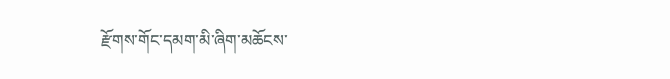རྫོགས་གོང་དམག་མི་ཞིག་མཆོངས་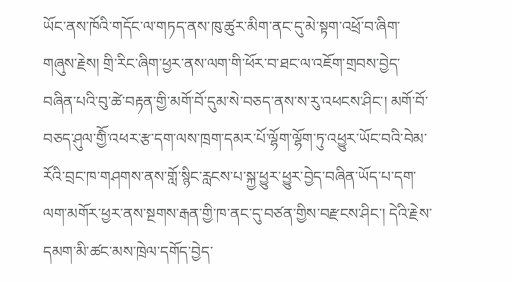ཡོང་ནས་ཁོའི་གདོང་ལ་གཏད་ནས་ཁུ་ཚུར་མིག་ནང་དུ་མེ་སྟག་འཕྲོ་བ་ཞིག་གཞུས་རྗེས། གྲི་རིང་ཞིག་ཕྱར་ནས་ལག་གི་ཕོར་བ་ཐང་ལ་འཇོག་གྲབས་བྱེད་བཞིན་པའི་བུ་ཚེ་བརྟན་གྱི་མགོ་བོ་དུམ་སེ་བཅད་ནས་ས་རུ་འཕངས་ཤིང་། མགོ་བོ་བཅད་ཤུལ་གྱིོ་འཕར་རྩ་དག་ལས་ཁྲག་དམར་པོ་ལྷོག་ལྷོག་ཏུ་འཕྱུར་ཡོང་བའི་བེམ་རོའི་བྲང་ཁ་གཤགས་ནས་གློ་སྙིང་རླངས་པ་སྐྱ་ཕྱུར་ཕྱུར་བྱེད་བཞིན་ཡོད་པ་དག་ལག་མགོར་ཕྱར་ནས་སྔགས་རྒན་གྱི་ཁ་ནང་དུ་བཙན་གྱིས་བརྫངས་ཤིང་། དེའི་རྗེས་དམག་མི་ཚང་མས་ཁྲེལ་དགོད་བྱེད་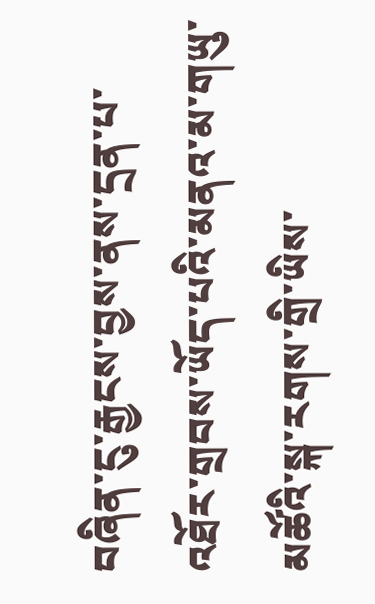བཞིན་ངུ་རྒྱངས་བྱས་ནས་དྲན་པ་འཐོར་གྲབས་ཡོད་པའི་མནའ་མ་གཡུ་མཚོའི་སྐ་རགས་གྲི་ཡིས་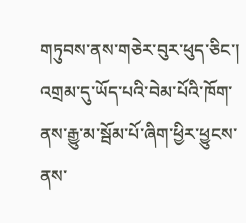གཏུབས་ནས་གཅེར་བུར་ཕུད་ཅིང་། འགྲམ་དུ་ཡོད་པའི་བེམ་པོའི་ཁོག་ནས་རྒྱུ་མ་སྦོམ་པོ་ཞིག་ཕྱིར་ཕྱུངས་ནས་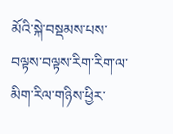མོའི་སྐེ་བསྡམས་པས་བལྟས་བལྟས་རིག་རིག་ལ་མིག་རིལ་གཉིས་ཕྱིར་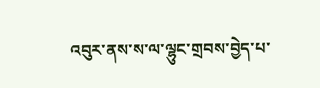འབུར་ནས་ས་ལ་ལྷུང་གྲབས་བྱེད་པ་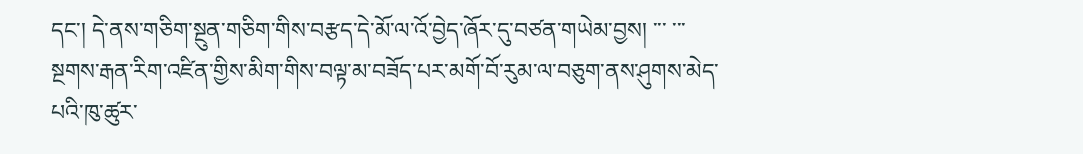དང་། དེ་ནས་གཅིག་སྔུན་གཅིག་གིས་བརྩད་དེ་མོ་ལ་འོ་བྱེད་ཞོར་དུ་བཙན་གཡེམ་བྱས། ་་་ ་་་ སྔགས་རྒན་རིག་འཛིན་གྱིས་མིག་གིས་བལྟ་མ་བཟོད་པར་མགོ་བོ་རུམ་ལ་བཅུག་ནས་ཤུགས་མེད་པའི་ཁུ་ཚུར་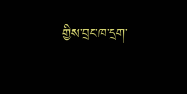གྱིས་བྲང་ཁ་དྲག་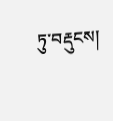ཏུ་བརྡུངས།